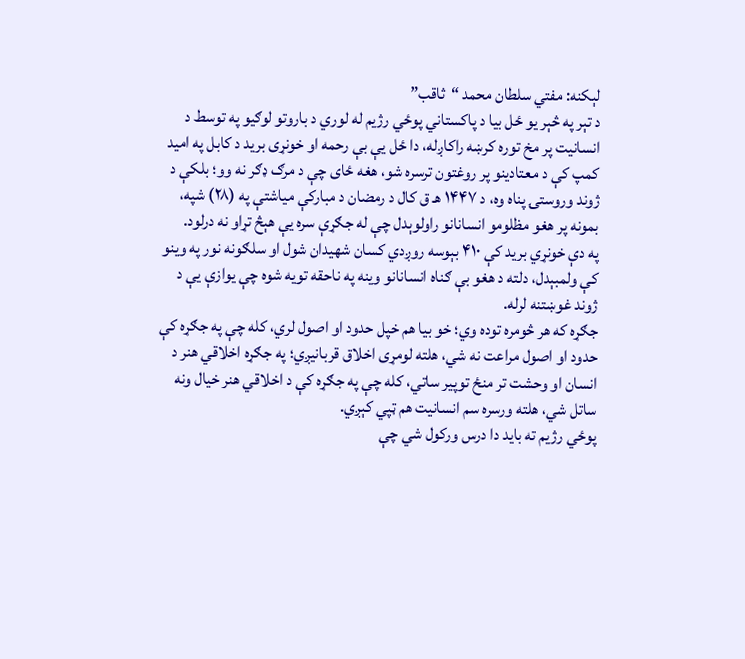لېکنه: مفتي سلطان محمد “ثاقب”
د تېر په څېر يو ځل بيا د پاکستاني پوځي رژيم له لوري د باروتو لوګيو په توسط د انسانيت پر مخ توره کرښه راکاږله، دا ځل يې بې رحمه او خونړی بريد د کابل په اميد کمپ کې د معتادينو پر روغتون ترسره شو، هغه ځای چې د مرګ ډګر نه وو؛ بلکې د ژوند وروستۍ پناه وه، د ۱۴۴۷ هـ ق کال د رمضان د مبارکې مياشتې په (۲۸) شپه، بمونه پر هغو مظلومو انسانانو راولوېدل چې له جګړې سره يې هېڅ تړاو نه درلود.
په دې خونړي بريد کې ۴۱۰ بېوسه روږدي کسان شهيدان شول او سلګونه نور په وينو کې ولمبېدل، دلته د هغو بې ګناه انسانانو وينه په ناحقه تويه شوه چې يوازې يې د ژوند غوښتنه لرله.
جګړه که هر څومره توده وي؛ خو بيا هم خپل حدود او اصول لري، کله چې په جګړه کې حدود او اصول مراعت نه شي، هلته لومړی اخلاق قربانيږي؛ په جګړه اخلاقي هنر د انسان او وحشت تر منځ توپیر ساتي، کله چې په جګړه کې د اخلاقي هنر خيال ونه ساتل شي، هلته ورسره سم انسانیت هم ټپي کېږي.
پوځي رژيم ته بايد دا درس ورکول شي چې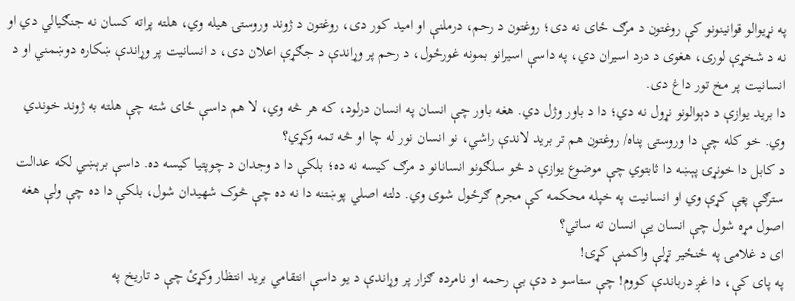په نړيوالو قوانينونو کې روغتون د مرګ ځای نه دی؛ روغتون د رحم، درملنې او اميد کور دی، روغتون د ژوند وروستۍ هیله وي، هلته پراته کسان نه جنګيالي دي او نه د شخړې لوری، هغوی د درد اسيران دي، په داسې اسيرانو بمونه غورځول، د رحم پر وړاندې د جګړې اعلان دی، د انسانيت پر وړاندې ښکاره دوښمني او د انسانيت پر مخ تور داغ دی.
دا بريد يوازې د دېوالونو نړول نه دي؛ دا د باور وژل دي. هغه باور چې انسان په انسان درلود، که هر څه وي، لا هم داسې ځای شته چې هلته به ژوند خوندي وي. خو کله چې دا وروستۍ پناه/ روغتون هم تر بريد لاندې راشي، نو انسان نور له چا او څه تمه وکړي؟
د کابل دا خونړۍ پېښه دا ثابتوي چې موضوع يوازې د څو سلګونو انسانانو د مرګ کيسه نه ده؛ بلکې دا د وجدان د چوپتيا کيسه ده. داسې برېښي لکه عدالت سترګې پټې کړې وي او انسانيت په خپله محکمه کې مجرم ګرځول شوی وي. دلته اصلي پوښتنه دا نه ده چې څوک شهيدان شول، بلکې دا ده چې ولې هغه اصول مړه شول چې انسان يې انسان ته ساتي؟
ای د غلامۍ په ځنځير تړلې واکمنې کړۍ!
په پای کې، دا غږ درباندې کووم! چې ستاسو د دې بې رحمه او نامرده ګزار پر وړاندې د يو داسې انتقامي بريد انتظار وکړئ چې د تاريخ په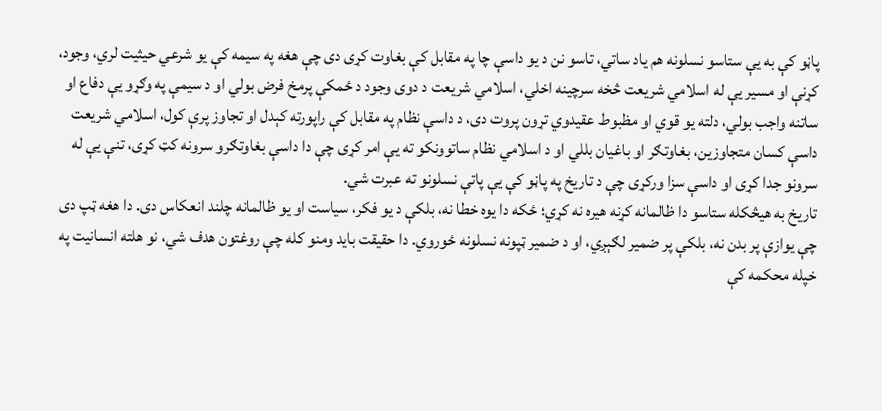پاڼو کې به يې ستاسو نسلونه هم ياد ساتي، تاسو نن د يو داسې چا په مقابل کې بغاوت کړی دی چې هغه په سيمه کې يو شرعي حيثيت لري، وجود، کړنې او مسير يې له اسلامي شريعت څخه سرچينه اخلي، اسلامي شريعت د دوی وجود د ځمکې پرمخ فرض بولي او د سيمې په وګړو يې دفاع او ساتنه واجب بولي، دلته يو قوي او مظبوط عقيدوي تړون پروت دی، د داسې نظام په مقابل کې راپورته کېدل او تجاوز پرې کول، اسلامي شريعت داسې کسان متجاوزين، بغاوتګر او باغيان بللي او د اسلامي نظام ساتوونکو ته يې امر کړی چې دا داسې بغاوتګرو سرونه کټ کړی، تنې يې له سرونو جدا کړی او داسې سزا ورکړی چې د تاريخ په پاڼو کې يې پاتې نسلونو ته عبرت شي.
تاريخ به هيڅکله ستاسو دا ظالمانه کړنه هيره نه کړي؛ ځکه دا يوه خطا نه، بلکې د يو فکر، سياست او يو ظالمانه چلند انعکاس دی. دا هغه ټپ دی چې يوازې پر بدن نه، بلکې پر ضمير لګېږي، او د ضمير ټپونه نسلونه ځوروي. دا حقيقت بايد ومنو کله چې روغتون هدف شي، نو هلته انسانيت په خپله محکمه کې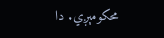محکومېږي. دا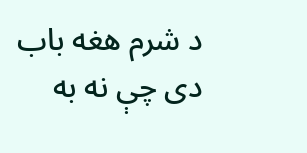د شرم هغه باب دی چې نه به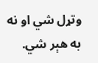وتړل شي او نه به هېر شي.